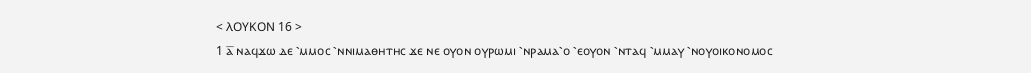< ⲖⲞⲨⲔⲞⲚ 16 >
1 ⲁ̅ ⲛⲁϥϫⲱ ⲇⲉ ⳿ⲙⲙⲟⲥ ⳿ⲛⲛⲓⲙⲁⲑⲏⲧⲏⲥ ϫⲉ ⲛⲉ ⲟⲩⲟⲛ ⲟⲩⲣⲱⲙⲓ ⳿ⲛⲣⲁⲙⲁ⳿ⲟ ⳿ⲉⲟⲩⲟⲛ ⳿ⲛⲧⲁϥ ⳿ⲙⲙⲁⲩ ⳿ⲛⲟⲩⲟⲓⲕⲟⲛⲟⲙⲟⲥ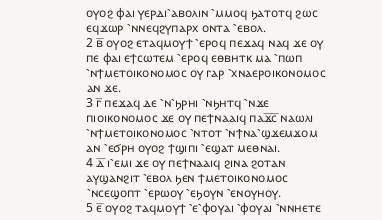ⲟⲩⲟϩ ⲫⲁⲓ ⲩⲉⲣⲇⲓ⳿ⲁⲃⲟⲗⲓⲛ ⳿ⲙⲙⲟϥ ϧⲁⲧⲟⲧϥ ϩⲱⲥ ⲉϥϫⲱⲣ ⳿ⲛⲛⲉϥϩⲩⲡⲁⲣⲭ ⲟⲛⲧⲁ ⳿ⲉⲃⲟⲗ.
2 ⲃ̅ ⲟⲩⲟϩ ⲉⲧⲁϥⲙⲟⲩϯ ⳿ⲉⲣⲟϥ ⲡⲉϫⲁϥ ⲛⲁϥ ϫⲉ ⲟⲩ ⲡⲉ ⲫⲁⲓ ⲉϯⲥⲱⲧⲉⲙ ⳿ⲉⲣⲟϥ ⲉⲑⲃⲏⲧⲕ ⲙⲁ ⳿ⲡⲱⲡ ⳿ⲛϯⲙⲉⲧⲟⲓⲕⲟⲛⲟⲙⲟⲥ ⲟⲩ ⲅⲁⲣ ⳿ⲭⲛⲁⲉⲣⲟⲓⲕⲟⲛⲟⲙⲟⲥ ⲁⲛ ϫⲉ.
3 ⲅ̅ ⲡⲉϫⲁϥ ⲇⲉ ⳿ⲛ⳿ϧⲣⲏⲓ ⳿ⲛϧⲏⲧϥ ⳿ⲛϫⲉ ⲡⲓⲟⲓⲕⲟⲛⲟⲙⲟⲥ ϫⲉ ⲟⲩ ⲡⲉϯⲛⲁⲁⲓϥ ⲡⲁϫ̅ⲥ̅ ⲛⲁⲱⲗⲓ ⳿ⲛϯⲙⲉⲧⲟⲓⲕⲟⲛⲟⲙⲟⲥ ⳿ⲛⲧⲟⲧ ⳿ⲛϯⲛⲁ⳿ϣϫⲉⲙϫⲟⲙ ⲁⲛ ⳿ⲉϭⲣⲏ ⲟⲩⲟϩ ϯϣⲓⲡⲓ ⳿ⲉϣⲁⲧ ⲙⲉⲑⲛⲁⲓ.
4 ⲇ̅ ⲓ⳿ⲉⲙⲓ ϫⲉ ⲟⲩ ⲡⲉϯⲛⲁⲁⲓϥ ϩⲓⲛⲁ ϩⲟⲧⲁⲛ ⲁⲩϣⲁⲛϩⲓⲧ ⳿ⲉⲃⲟⲗ ϧⲉⲛ ϯⲙⲉⲧⲟⲓⲕⲟⲛⲟⲙⲟⲥ ⳿ⲛⲥⲉϣⲟⲡⲧ ⳿ⲉⲣⲱⲟⲩ ⳿ⲉϧⲟⲩⲛ ⳿ⲉⲛⲟⲩⲏⲟⲩ.
5 ⲉ̅ ⲟⲩⲟϩ ⲧⲁϥⲙⲟⲩϯ ⳿ⲉ⳿ⲫⲟⲩⲁⲓ ⳿ⲫⲟⲩⲁⲓ ⳿ⲛⲛⲏⲉⲧⲉ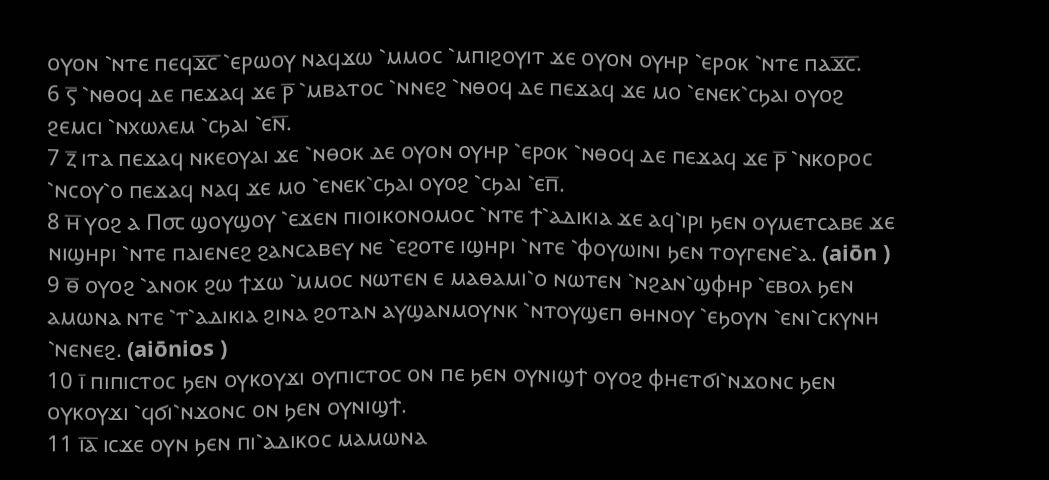ⲟⲩⲟⲛ ⳿ⲛⲧⲉ ⲡⲉϥϫ̅ⲥ̅ ⳿ⲉⲣⲱⲟⲩ ⲛⲁϥϫⲱ ⳿ⲙⲙⲟⲥ ⳿ⲙⲡⲓϩⲟⲩⲓⲧ ϫⲉ ⲟⲩⲟⲛ ⲟⲩⲏⲣ ⳿ⲉⲣⲟⲕ ⳿ⲛⲧⲉ ⲡⲁϫ̅ⲥ̅.
6 ⲋ̅ ⳿ⲛⲑⲟϥ ⲇⲉ ⲡⲉϫⲁϥ ϫⲉ ⲣ̅ ⳿ⲙⲃⲁⲧⲟⲥ ⳿ⲛⲛⲉϩ ⳿ⲛⲑⲟϥ ⲇⲉ ⲡⲉϫⲁϥ ϫⲉ ⲙⲟ ⳿ⲉⲛⲉⲕ⳿ⲥϧⲁⲓ ⲟⲩⲟϩ ϩⲉⲙⲥⲓ ⳿ⲛⲭⲱⲗⲉⲙ ⳿ⲥϧⲁⲓ ⳿ⲉⲛ̅.
7 ⲍ̅ ⲓⲧⲁ ⲡⲉϫⲁϥ ⲛⲕⲉⲟⲩⲁⲓ ϫⲉ ⳿ⲛⲑⲟⲕ ⲇⲉ ⲟⲩⲟⲛ ⲟⲩⲏⲣ ⳿ⲉⲣⲟⲕ ⳿ⲛⲑⲟϥ ⲇⲉ ⲡⲉϫⲁϥ ϫⲉ ⲣ̅ ⳿ⲛⲕⲟⲣⲟⲥ ⳿ⲛⲥⲟⲩ⳿ⲟ ⲡⲉϫⲁϥ ⲛⲁϥ ϫⲉ ⲙⲟ ⳿ⲉⲛⲉⲕ⳿ⲥϧⲁⲓ ⲟⲩⲟϩ ⳿ⲥϧⲁⲓ ⳿ⲉⲡ̅.
8 ⲏ̅ ⲩⲟϩ ⲁ Ⲡ⳪ ϣⲟⲩϣⲟⲩ ⳿ⲉϫⲉⲛ ⲡⲓⲟⲓⲕⲟⲛⲟⲙⲟⲥ ⳿ⲛⲧⲉ ϯ⳿ⲁⲇⲓⲕⲓⲁ ϫⲉ ⲁϥ⳿ⲓⲣⲓ ϧⲉⲛ ⲟⲩⲙⲉⲧⲥⲁⲃⲉ ϫⲉ ⲛⲓϣⲏⲣⲓ ⳿ⲛⲧⲉ ⲡⲁⲓⲉⲛⲉϩ ϩⲁⲛⲥⲁⲃⲉⲩ ⲛⲉ ⳿ⲉϩⲟⲧⲉ ⲓϣⲏⲣⲓ ⳿ⲛⲧⲉ ⳿ⲫⲟⲩⲱⲓⲛⲓ ϧⲉⲛ ⲧⲟⲩⲅⲉⲛⲉ⳿ⲁ. (aiōn )
9 ⲑ̅ ⲟⲩⲟϩ ⳿ⲁⲛⲟⲕ ϩⲱ ϯϫⲱ ⳿ⲙⲙⲟⲥ ⲛⲱⲧⲉⲛ ⲉ ⲙⲁⲑⲁⲙⲓ⳿ⲟ ⲛⲱⲧⲉⲛ ⳿ⲛϩⲁⲛ⳿ϣⲫⲏⲣ ⳿ⲉⲃⲟⲗ ϧⲉⲛ ⲁⲙⲱⲛⲁ ⲛⲧⲉ ⳿ⲧ⳿ⲁⲇⲓⲕⲓⲁ ϩⲓⲛⲁ ϩⲟⲧⲁⲛ ⲁⲩϣⲁⲛⲙⲟⲩⲛⲕ ⳿ⲛⲧⲟⲩϣⲉⲡ ⲑⲏⲛⲟⲩ ⳿ⲉϧⲟⲩⲛ ⳿ⲉⲛⲓ⳿ⲥⲕⲩⲛⲏ ⳿ⲛⲉⲛⲉϩ. (aiōnios )
10 ⲓ̅ ⲡⲓⲡⲓⲥⲧⲟⲥ ϧⲉⲛ ⲟⲩⲕⲟⲩϫⲓ ⲟⲩⲡⲓⲥⲧⲟⲥ ⲟⲛ ⲡⲉ ϧⲉⲛ ⲟⲩⲛⲓϣϯ ⲟⲩⲟϩ ⲫⲏⲉⲧϭⲓ⳿ⲛϫⲟⲛⲥ ϧⲉⲛ ⲟⲩⲕⲟⲩϫⲓ ⳿ϥϭⲓ⳿ⲛϫⲟⲛⲥ ⲟⲛ ϧⲉⲛ ⲟⲩⲛⲓϣϯ.
11 ⲓ̅ⲁ̅ ⲓⲥϫⲉ ⲟⲩⲛ ϧⲉⲛ ⲡⲓ⳿ⲁⲇⲓⲕⲟⲥ ⲙⲁⲙⲱⲛⲁ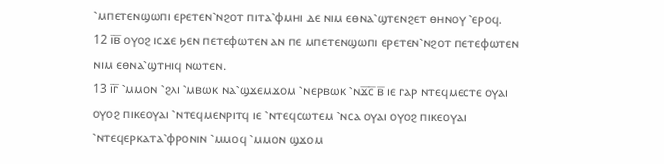⳿ⲙⲡⲉⲧⲉⲛϣⲱⲡⲓ ⲉⲣⲉⲧⲉⲛ⳿ⲛϩⲟⲧ ⲡⲓⲧⲁ⳿ⲫⲙⲏⲓ ⲇⲉ ⲛⲓⲙ ⲉⲑⲛⲁ⳿ϣⲧⲉⲛϩⲉⲧ ⲑⲏⲛⲟⲩ ⳿ⲉⲣⲟϥ.
12 ⲓ̅ⲃ̅ ⲟⲩⲟϩ ⲓⲥϫⲉ ϧⲉⲛ ⲡⲉⲧⲉⲫⲱⲧⲉⲛ ⲁⲛ ⲡⲉ ⲙⲡⲉⲧⲉⲛϣⲱⲡⲓ ⲉⲣⲉⲧⲉⲛ⳿ⲛϩⲟⲧ ⲡⲉⲧⲉⲫⲱⲧⲉⲛ ⲛⲓⲙ ⲉⲑⲛⲁ⳿ϣⲧⲏⲓϥ ⲛⲱⲧⲉⲛ.
13 ⲓ̅ⲅ̅ ⳿ⲙⲙⲟⲛ ⳿ϩⲗⲓ ⳿ⲙⲃⲱⲕ ⲛⲁ⳿ϣϫⲉⲙϫⲟⲙ ⳿ⲛⲉⲣⲃⲱⲕ ⳿ⲛϫ̅ⲥ̅ ⲃ̅ ⲓⲉ ⲅⲁⲣ ⲛⲧⲉϥⲙⲉⲥⲧⲉ ⲟⲩⲁⲓ ⲟⲩⲟϩ ⲡⲓⲕⲉⲟⲩⲁⲓ ⳿ⲛⲧⲉϥⲙⲉⲛⲣⲓⲧϥ ⲓⲉ ⳿ⲛⲧⲉϥⲥⲱⲧⲉⲙ ⳿ⲛⲥⲁ ⲟⲩⲁⲓ ⲟⲩⲟϩ ⲡⲓⲕⲉⲟⲩⲁⲓ ⳿ⲛⲧⲉϥⲉⲣⲕⲁⲧⲁ⳿ⲫⲣⲟⲛⲓⲛ ⳿ⲙⲙⲟϥ ⳿ⲙⲙⲟⲛ ϣϫⲟⲙ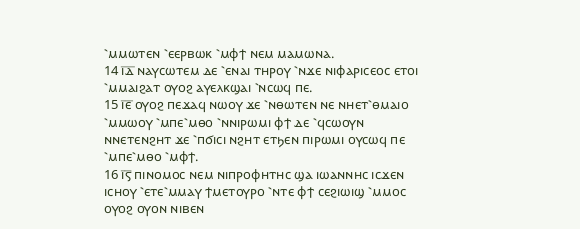⳿ⲙⲙⲱⲧⲉⲛ ⳿ⲉⲉⲣⲃⲱⲕ ⳿ⲙⲫϯ ⲛⲉⲙ ⲙⲁⲙⲱⲛⲁ.
14 ⲓ̅ⲇ̅ ⲛⲁⲩⲥⲱⲧⲉⲙ ⲇⲉ ⳿ⲉⲛⲁⲓ ⲧⲏⲣⲟⲩ ⳿ⲛϫⲉ ⲛⲓⲫⲁⲣⲓⲥⲉⲟⲥ ⲉⲧⲟⲓ ⳿ⲙⲙⲁⲓϩⲁⲧ ⲟⲩⲟϩ ⲁⲩⲉⲗⲕϣⲁⲓ ⳿ⲛⲥⲱϥ ⲡⲉ.
15 ⲓ̅ⲉ̅ ⲟⲩⲟϩ ⲡⲉϫⲁϥ ⲛⲱⲟⲩ ϫⲉ ⳿ⲛⲑⲱⲧⲉⲛ ⲛⲉ ⲛⲏⲉⲧ⳿ⲑⲙⲁⲓⲟ ⳿ⲙⲙⲱⲟⲩ ⳿ⲙⲡⲉ⳿ⲙⲑⲟ ⳿ⲛⲛⲓⲣⲱⲙⲓ ⲫϯ ⲇⲉ ⳿ϥⲥⲱⲟⲩⲛ ⲛⲛⲉⲧⲉⲛϩⲏⲧ ϫⲉ ⳿ⲡϭⲓⲥⲓ ⲛϩⲏⲧ ⲉⲧϧⲉⲛ ⲡⲓⲣⲱⲙⲓ ⲟⲩⲥⲱϥ ⲡⲉ ⳿ⲙⲡⲉ⳿ⲙⲑⲟ ⳿ⲙⲫϯ.
16 ⲓ̅ⲋ̅ ⲡⲓⲛⲟⲙⲟⲥ ⲛⲉⲙ ⲛⲓⲡⲣⲟⲫⲏⲧⲏⲥ ϣⲁ ⲓⲱⲁⲛⲛⲏⲥ ⲓⲥϫⲉⲛ ⲓⲥⲏⲟⲩ ⳿ⲉⲧⲉ⳿ⲙⲙⲁⲩ ϯⲙⲉⲧⲟⲩⲣⲟ ⳿ⲛⲧⲉ ⲫϯ ⲥⲉϩⲓⲱⲓϣ ⳿ⲙⲙⲟⲥ ⲟⲩⲟϩ ⲟⲩⲟⲛ ⲛⲓⲃⲉⲛ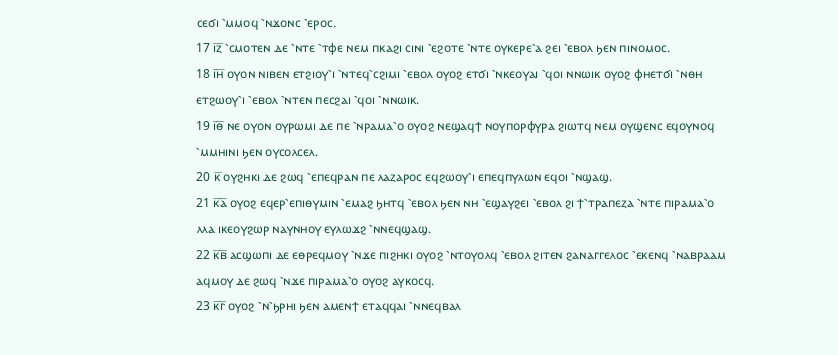ⲥⲉϭⲓ ⳿ⲙⲙⲟϥ ⳿ⲛϫⲟⲛⲥ ⳿ⲉⲣⲟⲥ.
17 ⲓ̅ⲍ̅ ⳿ⲥⲙⲟⲧⲉⲛ ⲇⲉ ⳿ⲛⲧⲉ ⳿ⲧⲫⲉ ⲛⲉⲙ ⲡⲕⲁϩⲓ ⲥⲓⲛⲓ ⳿ⲉϩⲟⲧⲉ ⳿ⲛⲧⲉ ⲟⲩⲕⲉⲣⲉ⳿ⲁ ϩⲉⲓ ⳿ⲉⲃⲟⲗ ϧⲉⲛ ⲡⲓⲛⲟⲙⲟⲥ.
18 ⲓ̅ⲏ̅ ⲟⲩⲟⲛ ⲛⲓⲃⲉⲛ ⲉⲧϩⲓⲟⲩ⳿ⲓ ⳿ⲛⲧⲉϥ⳿ⲥϩⲓⲙⲓ ⳿ⲉⲃⲟⲗ ⲟⲩⲟϩ ⲉⲧϭⲓ ⳿ⲛⲕⲉⲟⲩⲁⲓ ⳿ϥⲟⲓ ⲛⲛⲱⲓⲕ ⲟⲩⲟϩ ⲫⲏⲉⲧϭⲓ ⳿ⲛⲑⲏ ⲉⲧϩⲱⲟⲩ⳿ⲓ ⳿ⲉⲃⲟⲗ ⳿ⲛⲧⲉⲛ ⲡⲉⲥϩⲁⲓ ⳿ϥⲟⲓ ⳿ⲛⲛⲱⲓⲕ.
19 ⲓ̅ⲑ̅ ⲛⲉ ⲟⲩⲟⲛ ⲟⲩⲣⲱⲙⲓ ⲇⲉ ⲡⲉ ⳿ⲛⲣⲁⲙⲁ⳿ⲟ ⲟⲩⲟϩ ⲛⲉϣⲁϥϯ ⲛⲟⲩⲡⲟⲣⲫⲩⲣⲁ ϩⲓⲱⲧϥ ⲛⲉⲙ ⲟⲩϣⲉⲛⲥ ⲉϥⲟⲩⲛⲟϥ ⳿ⲙⲙⲏⲓⲛⲓ ϧⲉⲛ ⲟⲩⲥⲟⲗⲥⲉⲗ.
20 ⲕ̅ ⲟⲩϩⲏⲕⲓ ⲇⲉ ϩⲱϥ ⳿ⲉⲡⲉϥⲣⲁⲛ ⲡⲉ ⲗⲁⲍⲁⲣⲟⲥ ⲉϥϩⲱⲟⲩ⳿ⲓ ⲉⲡⲉϥⲡⲩⲗⲱⲛ ⲉϥⲟⲓ ⳿ⲛϣⲁϣ.
21 ⲕ̅ⲁ̅ ⲟⲩⲟϩ ⲉϥⲉⲣ⳿ⲉⲡⲓⲑⲩⲙⲓⲛ ⳿ⲉⲙⲁϩ ϧⲏⲧϥ ⳿ⲉⲃⲟⲗ ϧⲉⲛ ⲛⲏ ⳿ⲉϣⲁⲩϩⲉⲓ ⳿ⲉⲃⲟⲗ ϩⲓ ϯ⳿ⲧⲣⲁⲡⲉⲍⲁ ⳿ⲛⲧⲉ ⲡⲓⲣⲁⲙⲁ⳿ⲟ ⲗⲗⲁ ⲓⲕⲉⲟⲩϩⲱⲣ ⲛⲁⲩⲛⲏⲟⲩ ⲉⲩⲗⲱϫϩ ⳿ⲛⲛⲉϥϣⲁϣ.
22 ⲕ̅ⲃ̅ ⲁⲥϣⲱⲡⲓ ⲇⲉ ⲉⲑⲣⲉϥⲙⲟⲩ ⳿ⲛϫⲉ ⲡⲓϩⲏⲕⲓ ⲟⲩⲟϩ ⳿ⲛⲧⲟⲩⲟⲗϥ ⳿ⲉⲃⲟⲗ ϩⲓⲧⲉⲛ ϩⲁⲛⲁⲅⲅⲉⲗⲟⲥ ⳿ⲉⲕⲉⲛϥ ⳿ⲛⲁⲃⲣⲁⲁⲙ ⲁϥⲙⲟⲩ ⲇⲉ ϩⲱϥ ⳿ⲛϫⲉ ⲡⲓⲣⲁⲙⲁ⳿ⲟ ⲟⲩⲟϩ ⲁⲩⲕⲟⲥϥ.
23 ⲕ̅ⲅ̅ ⲟⲩⲟϩ ⳿ⲛ⳿ϧⲣⲏⲓ ϧⲉⲛ ⲁⲙⲉⲛϯ ⲉⲧⲁϥϥⲁⲓ ⳿ⲛⲛⲉϥⲃⲁⲗ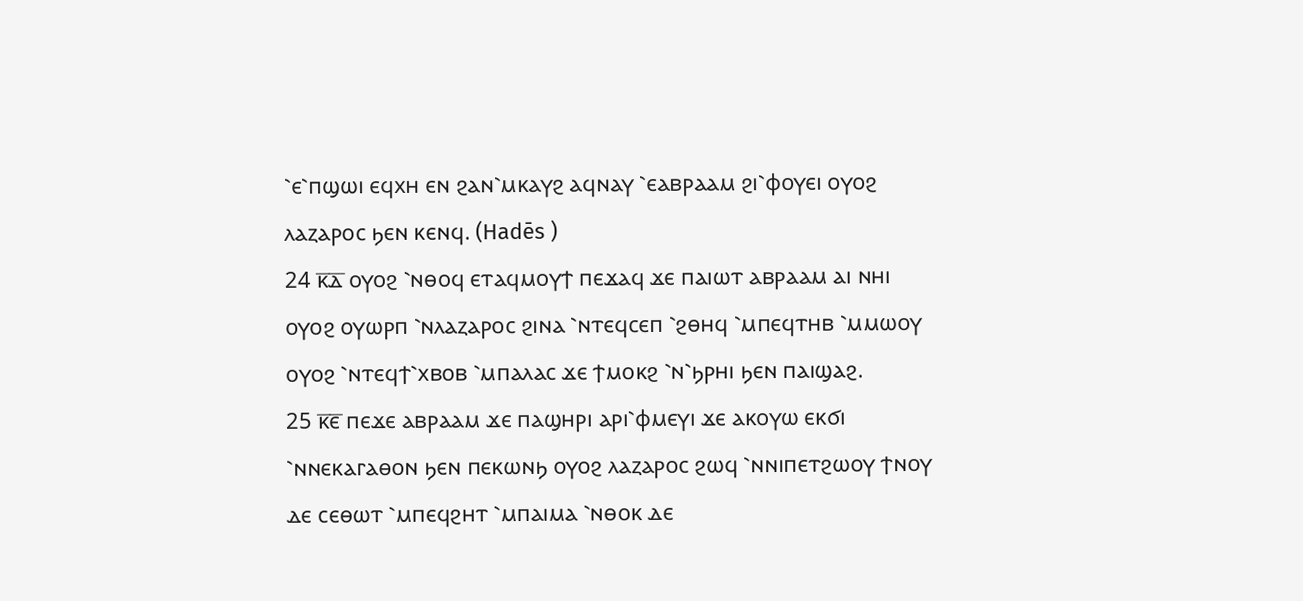⳿ⲉ⳿ⲡϣⲱⲓ ⲉϥⲭⲏ ⲉⲛ ϩⲁⲛ⳿ⲙⲕⲁⲩϩ ⲁϥⲛⲁⲩ ⳿ⲉⲁⲃⲣⲁⲁⲙ ϩⲓ⳿ⲫⲟⲩⲉⲓ ⲟⲩⲟϩ ⲗⲁⲍⲁⲣⲟⲥ ϧⲉⲛ ⲕⲉⲛϥ. (Hadēs )
24 ⲕ̅ⲇ̅ ⲟⲩⲟϩ ⳿ⲛⲑⲟϥ ⲉⲧⲁϥⲙⲟⲩϯ ⲡⲉϫⲁϥ ϫⲉ ⲡⲁⲓⲱⲧ ⲁⲃⲣⲁⲁⲙ ⲁⲓ ⲛⲏⲓ ⲟⲩⲟϩ ⲟⲩⲱⲣⲡ ⳿ⲛⲗⲁⲍⲁⲣⲟⲥ ϩⲓⲛⲁ ⳿ⲛⲧⲉϥⲥⲉⲡ ⳿ϩⲑⲏϥ ⳿ⲙⲡⲉϥⲧⲏⲃ ⳿ⲙⲙⲱⲟⲩ ⲟⲩⲟϩ ⳿ⲛⲧⲉϥϯ⳿ⲭⲃⲟⲃ ⳿ⲙⲡⲁⲗⲁⲥ ϫⲉ ϯⲙⲟⲕϩ ⳿ⲛ⳿ϧⲣⲏⲓ ϧⲉⲛ ⲡⲁⲓϣⲁϩ.
25 ⲕ̅ⲉ̅ ⲡⲉϫⲉ ⲁⲃⲣⲁⲁⲙ ϫⲉ ⲡⲁϣⲏⲣⲓ ⲁⲣⲓ⳿ⲫⲙⲉⲩⲓ ϫⲉ ⲁⲕⲟⲩⲱ ⲉⲕϭⲓ ⳿ⲛⲛⲉⲕⲁⲅⲁⲑⲟⲛ ϧⲉⲛ ⲡⲉⲕⲱⲛϧ ⲟⲩⲟϩ ⲗⲁⲍⲁⲣⲟⲥ ϩⲱϥ ⳿ⲛⲛⲓⲡⲉⲧϩⲱⲟⲩ ϯⲛⲟⲩ ⲇⲉ ⲥⲉⲑⲱⲧ ⳿ⲙⲡⲉϥϩⲏⲧ ⳿ⲙⲡⲁⲓⲙⲁ ⳿ⲛⲑⲟⲕ ⲇⲉ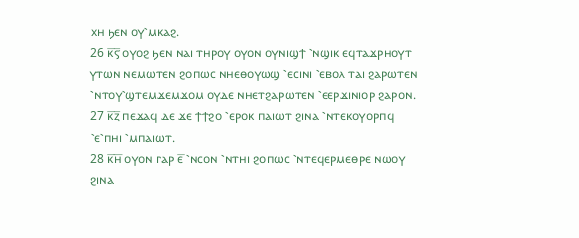ⲭⲏ ϧⲉⲛ ⲟⲩ⳿ⲙⲕⲁϩ.
26 ⲕ̅ⲋ̅ ⲟⲩⲟϩ ϧⲉⲛ ⲛⲁⲓ ⲧⲏⲣⲟⲩ ⲟⲩⲟⲛ ⲟⲩⲛⲓϣϯ ⳿ⲛϣⲓⲕ ⲉϥⲧⲁϫⲣⲏⲟⲩⲧ ⲩⲧⲱⲛ ⲛⲉⲙⲱⲧⲉⲛ ϩⲟⲡⲱⲥ ⲛⲏⲉⲑⲟⲩⲱϣ ⳿ⲉⲥⲓⲛⲓ ⳿ⲉⲃⲟⲗ ⲧⲁⲓ ϩⲁⲣⲱⲧⲉⲛ ⳿ⲛⲧⲟⲩ⳿ϣⲧⲉⲙϫⲉⲙϫⲟⲙ ⲟⲩⲇⲉ ⲛⲏⲉⲧϩⲁⲣⲱⲧⲉⲛ ⳿ⲉⲉⲣϫⲓⲛⲓⲟⲣ ϩⲁⲣⲟⲛ.
27 ⲕ̅ⲍ̅ ⲡⲉϫⲁϥ ⲇⲉ ϫⲉ ϯϯϩⲟ ⳿ⲉⲣⲟⲕ ⲡⲁⲓⲱⲧ ϩⲓⲛⲁ ⳿ⲛⲧⲉⲕⲟⲩⲟⲣⲡϥ ⳿ⲉ⳿ⲡⲏⲓ ⳿ⲙⲡⲁⲓⲱⲧ.
28 ⲕ̅ⲏ̅ ⲟⲩⲟⲛ ⲅⲁⲣ ⲉ̅ ⳿ⲛⲥⲟⲛ ⳿ⲛⲧⲏⲓ ϩⲟⲡⲱⲥ ⳿ⲛⲧⲉϥⲉⲣⲙⲉⲑⲣⲉ ⲛⲱⲟⲩ ϩⲓⲛⲁ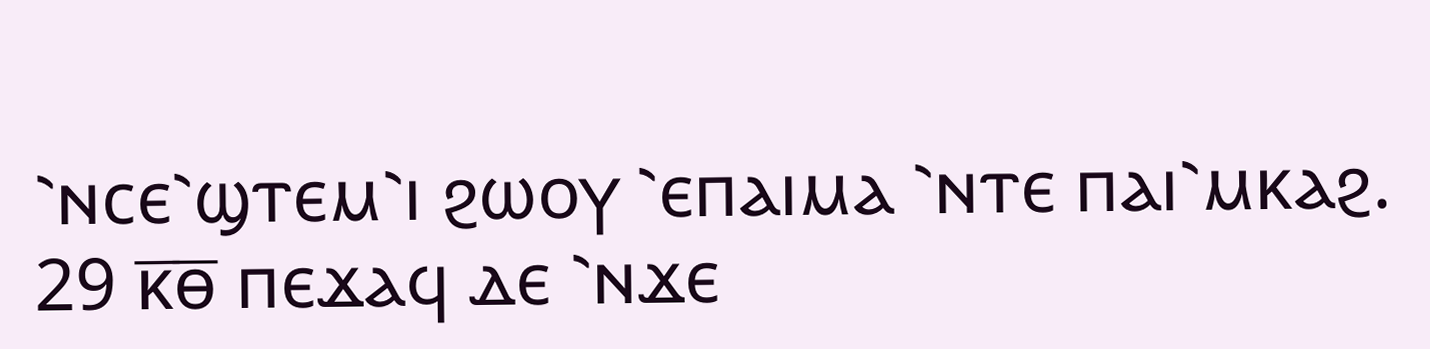⳿ⲛⲥⲉ⳿ϣⲧⲉⲙ⳿ⲓ ϩⲱⲟⲩ ⳿ⲉⲡⲁⲓⲙⲁ ⳿ⲛⲧⲉ ⲡⲁⲓ⳿ⲙⲕⲁϩ.
29 ⲕ̅ⲑ̅ ⲡⲉϫⲁϥ ⲇⲉ ⳿ⲛϫⲉ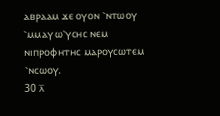ⲁⲃⲣⲁⲁⲙ ϫⲉ ⲟⲩⲟⲛ ⳿ⲛⲧⲱⲟⲩ ⳿ⲙⲙⲁⲩ ⲱ⳿ⲩⲥⲏⲥ ⲛⲉⲙ ⲛⲓⲡⲣⲟⲫⲏⲧⲏⲥ ⲙⲁⲣⲟⲩⲥⲱⲧⲉⲙ ⳿ⲛⲥⲱⲟⲩ.
30 ⲗ̅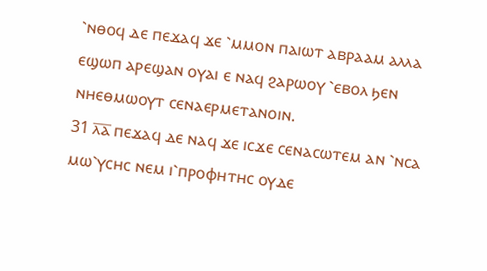⳿ⲛⲑⲟϥ ⲇⲉ ⲡⲉϫⲁϥ ϫⲉ ⳿ⲙⲙⲟⲛ ⲡⲁⲓⲱⲧ ⲁⲃⲣⲁⲁⲙ ⲁⲗⲗⲁ ⲉϣⲱⲡ ⲁⲣⲉϣⲁⲛ ⲟⲩⲁⲓ ⲉ ⲛⲁϥ ϩⲁⲣⲱⲟⲩ ⳿ⲉⲃⲟⲗ ϧⲉⲛ ⲛⲏⲉⲑⲙⲱⲟⲩⲧ ⲥⲉⲛⲁⲉⲣⲙⲉⲧⲁⲛⲟⲓⲛ.
31 ⲗ̅ⲁ̅ ⲡⲉϫⲁϥ ⲇⲉ ⲛⲁϥ ϫⲉ ⲓⲥϫⲉ ⲥⲉⲛⲁⲥⲱⲧⲉⲙ ⲁⲛ ⳿ⲛⲥⲁ ⲙⲱ⳿ⲩⲥⲏⲥ ⲛⲉⲙ ⲓ⳿ⲡⲣⲟⲫⲏⲧⲏⲥ ⲟⲩⲇⲉ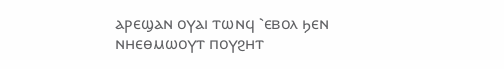ⲁⲣⲉϣⲁⲛ ⲟⲩⲁⲓ ⲧⲱⲛϥ ⳿ⲉⲃⲟⲗ ϧⲉⲛ ⲛⲏⲉⲑⲙⲱⲟⲩⲧ ⲡⲟⲩϩⲏⲧ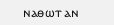ⲛⲁⲑⲱⲧ ⲁⲛ